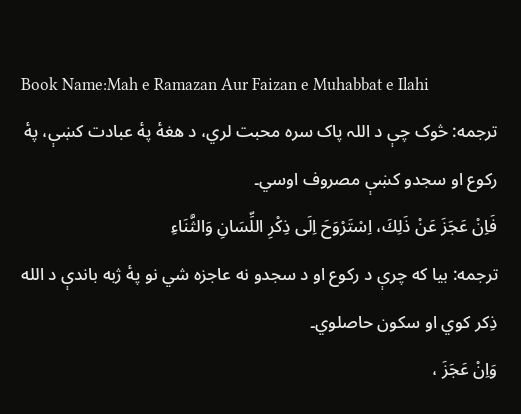Book Name:Mah e Ramazan Aur Faizan e Muhabbat e Ilahi
ترجمه: څوک چې د اللہ پاک سره محبت لري، د هغۀ پۀ عبادت کښې، پۀ رکوع او سجدو کښې مصروف اوسي۔
فَاِنْ عَجَزَ عَنْ ذَلِكَ، اِسْتَرْوَحَ اِلَى ذِكْرِ اللِّسَانِ وَالثَّنَاءِ
ترجمه: بيا که چرې د رکوع او د سجدو نه عاجزه شي نو پۀ ژبه باندې د الله ذِکر کوي او سکون حاصلوي۔
وَاِنْ عَجَزَ ،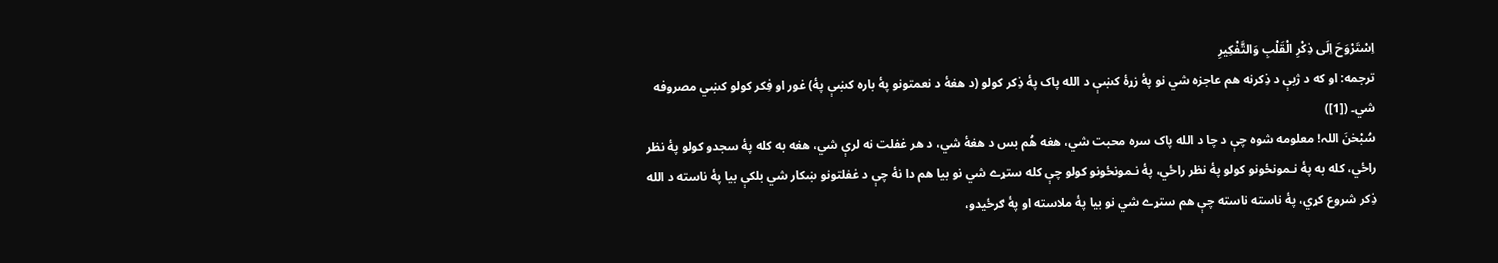اِسْتَرْوَحَ اِلَى ذِكْرِ الْقَلْبِ وَالتَّفْكِيرِ
ترجمه: او که د ژبې د ذِکرنه هم عاجزه شي نو پۀ زړۀ کښې د الله پاک پۀ ذِکر کولو (د هغۀ د نعمتونو پۀ باره کښې پۀ) غور او فِکر کولو کښي مصروفه شي۔ ([1])
سُبْحٰنَ اللہ! معلومه شوه چې د چا د الله پاک سره محبت شي، هغه هُم بس د هغۀ شي، د هر غفلت نه لرې شي، هغه به کله پۀ سجدو کولو پۀ نظر راځي، کله به پۀ نـمونځونو کولو پۀ نظر راځي، پۀ نـمونځونو کولو چې کله ستړے شي نو بيا هم دا نۀ چې د غفلتونو ښکار شي بلکې بيا پۀ ناسته د الله ذِکر شروع کړي، پۀ ناسته ناسته چې هم ستړے شي نو بيا پۀ ملاسته او پۀ ګرځيدو،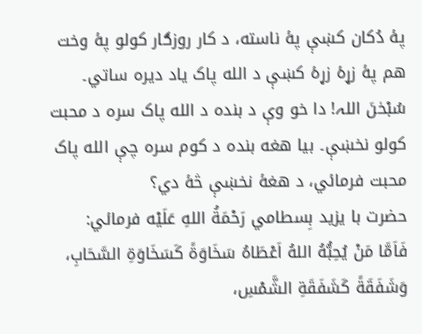پۀ دُکان کښې پۀ ناسته، د کار روزګار کولو پۀ وخت هم پۀ زړۀ زړۀ کښې د الله پاک ياد ديره ساتي۔
سُبْحٰنَ اللہ! دا خو وې د بنده د الله پاک سره د محبت کولو نخښې۔ بيا هغه بنده د کوم سره چې الله پاک محبت فرمائي، د هغۀ نخښې څۀ دي؟
حضرت با يزيد بِسطامي رَحْمَةُ اللهِ عَلَيْه فرمائي:
فَاَمَّا مَنْ يُحِبُّهُ اللهُ اَعْطَاهُ سَخَاوَةً كَسَخَاوَةِ السَّحَابِ، وَشَفَقَةً كَشَفَقَةِ الشَّمْسِ،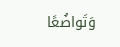وَتَواضُعًا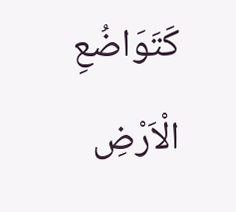كَتَوَاضُعِ الْاَرْضِ